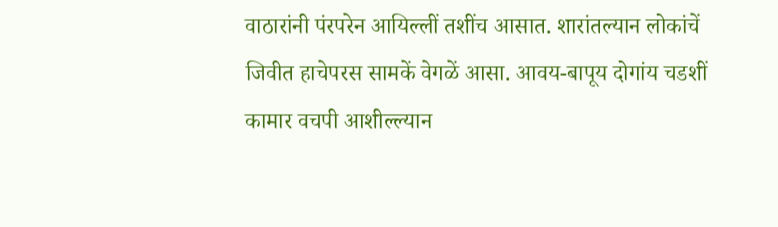वाठारांनी पंरपरेन आयिल्लीं तशींच आसात. शारांतल्यान लोकांचें जिवीत हाचेपरस सामकें वेगळें आसा. आवय-बापूय दोगांय चडशीं कामार वचपी आशील्ल्यान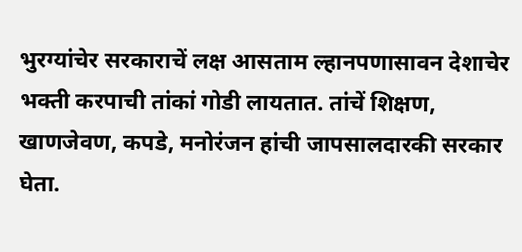भुरग्यांचेर सरकाराचें लक्ष आसताम ल्हानपणासावन देशाचेर भक्ती करपाची तांकां गोडी लायतात. तांचें शिक्षण, खाणजेवण, कपडे, मनोरंजन हांची जापसालदारकी सरकार घेता.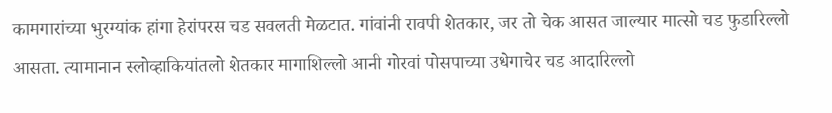कामगारांच्या भुरग्यांक हांगा हेरांपरस चड सवलती मेळटात. गांवांनी रावपी शेतकार, जर तो चेक आसत जाल्यार मात्सो चड फुडारिल्लो आसता. त्यामानान स्लोव्हाकियांतलो शेतकार मागाशिल्लो आनी गोरवां पोसपाच्या उधेगाचेर चड आदारिल्लो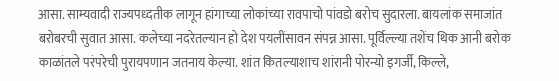आसा. साम्यवादी राज्यपध्दतीक लागून हांगाच्या लोकांच्या रावपाचो पांवडो बरोच सुदारला. बायलांक समाजांत बरोबरची सुवात आसा. कलेच्या नदरेतल्यान हो देश पयलींसावन संपन्न आसा. पूर्विल्ल्या तशेंच थिक आनी बरोक काळांतले परंपरेची पुरायपणान जतनाय केल्या. शांत कितल्याशाच शांरानी पोरन्यो इगर्जी, किल्ले,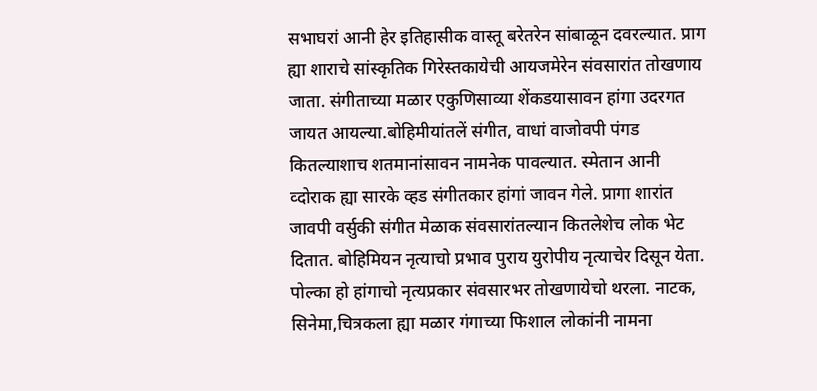सभाघरां आनी हेर इतिहासीक वास्तू बरेतरेन सांबाळून दवरल्यात. प्राग ह्या शाराचे सांस्कृतिक गिरेस्तकायेची आयजमेरेन संवसारांत तोखणाय जाता. संगीताच्या मळार एकुणिसाव्या शेंकडयासावन हांगा उदरगत जायत आयल्या.बोहिमीयांतलें संगीत, वाधां वाजोवपी पंगड कितल्याशाच शतमानांसावन नामनेक पावल्यात. स्मेतान आनी व्दोराक ह्या सारके व्हड संगीतकार हांगां जावन गेले. प्रागा शारांत जावपी वर्सुकी संगीत मेळाक संवसारांतल्यान कितलेशेच लोक भेट दितात. बोहिमियन नृत्याचो प्रभाव पुराय युरोपीय नृत्याचेर दिसून येता. पोल्का हो हांगाचो नृत्यप्रकार संवसारभर तोखणायेचो थरला. नाटक, सिनेमा,चित्रकला ह्या मळार गंगाच्या फिशाल लोकांनी नामना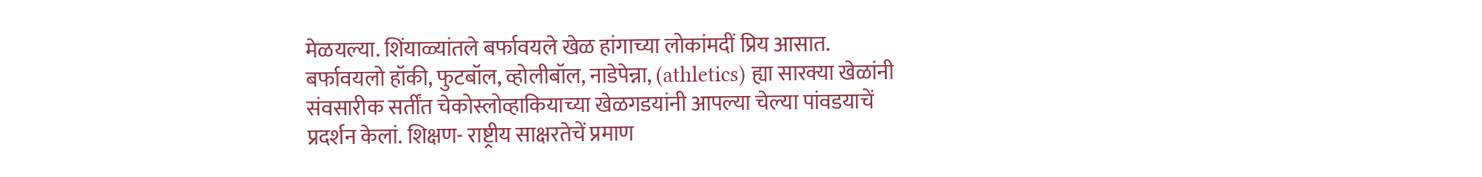मेळयल्या. शिंयाळ्यांतले बर्फावयले खेळ हांगाच्या लोकांमदीं प्रिय आसात. बर्फावयलो हॉकी, फुटबॉल, व्होलीबॉल, नाडेपेन्ना, (athletics) ह्या सारक्या खेळांनी संवसारीक सर्तींत चेकोस्लोव्हाकियाच्या खेळगडयांनी आपल्या चेल्या पांवडयाचें प्रदर्शन केलां. शिक्षण- राष्ट्रीय साक्षरतेचें प्रमाण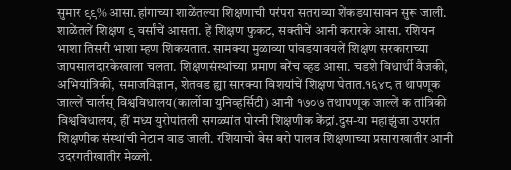सुमार ९९% आसा.हांगाच्या शाळेंतल्या शिक्षणाची परंपरा सतराव्या शेंकडयासावन सुरू जाली. शाळेंतलें शिक्षण ९ वर्सांचें आसता. हें शिक्षण फुकट, सक्तीचें आनी करारके आसा. रशियन भाशा तिसरी भाशा म्हण शिकयतात. सामक्या मुळाव्या पांवडयावयलें शिक्षण सरकाराच्या जापसालदारकेखाला चलता. शिक्षणसंस्थांच्या प्रमाण बरेंच व्हड आसा. चडशे विधार्थी वैजकी, अभियांत्रिकी, समाजविज्ञान, शेतवड ह्या सारक्या विशयांचें शिक्षण घेतात.१६४८ त थापणूक जाल्लें चार्लस् विश्वविधालय(कार्लोवा युनिव्हर्सिटी) आनी १७०७ तथापणूक जाल्लें क तांत्रिकी विश्वविधालय, हीं मध्य युरोपांतली सगळ्यांत पोरनी शिक्षणीक केंद्रां.दुस-या महाझुंजा उपरांत शिक्षणीक संस्थांची नेटान वाड जाली. रशियाचो बेस बरो पालव शिक्षणाच्या प्रसाराखातीर आनी उदरगतीखातीर मेळ्लो.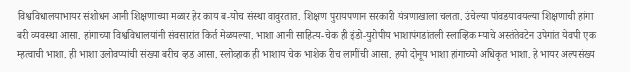विश्वविधालयाभायर संशोधन आनी शिक्षणाच्या मळार हेर काय ब-योच संस्था वावुरतात. शिक्षण पुरायपणान सरकारी यंत्रणाखाला चलता. उंचेल्या पांवडयावयल्या शिक्षणाची हांगा बरी व्यवस्था आसा. हांगाच्या विश्वविधालयांनी संवसारांत किर्त मेळयल्या. भाशा आनी साहित्य-चेक ही इंडो-युरोपीय भाशापंगडांतली स्लाव्हिक म्याचे अस्तंतेवटेन उपेगांत येवपी एक म्हत्वाची भाशा. ही भाशा उलोवप्यांची संख्या बरीच व्हड आसा. स्लोव्हाक ही भाशाय चेक भाशेक रीच लागींची आसा. हयो दोनूय भाशा हांगाच्यो अधिकृत भाशा. हे भायर अल्पसंख्य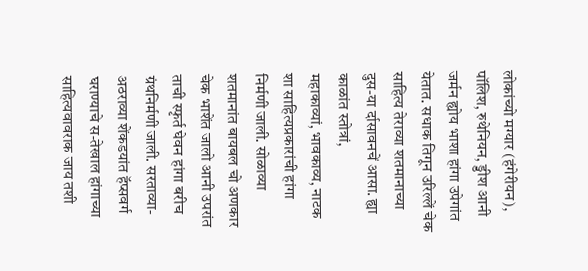लोकांच्यो मग्यार (हंगेरीयन), पॉलिश, रुथेनियन, ड्डीश आनी जर्मन ह्योय भाशा हांगा उपेगांत येतात. सधाक तिगून उरिल्लें चेक साहित्य तेराव्या शतमानाच्या दुस-या र्दासावनचें आसा. ह्या काळांत स्तोत्रां,
महाकाव्यां, भावकाव्य, नाटक शा साहित्यप्रकारांची हांगा निर्मणी जाली. सोळाव्या शतमानांत बायबल चो अणकार चेक भाशेंत जालो आनी उपरांत ताची स्फृर्त घेवन हांगा बरीच ग्रंथनिर्मणी जाली. सरताव्या-अठराव्या शेंकडयांत हॅप्सवर्ग घराण्याचे स-तेखाल हांगाच्या साहित्यवावराक जाय तशी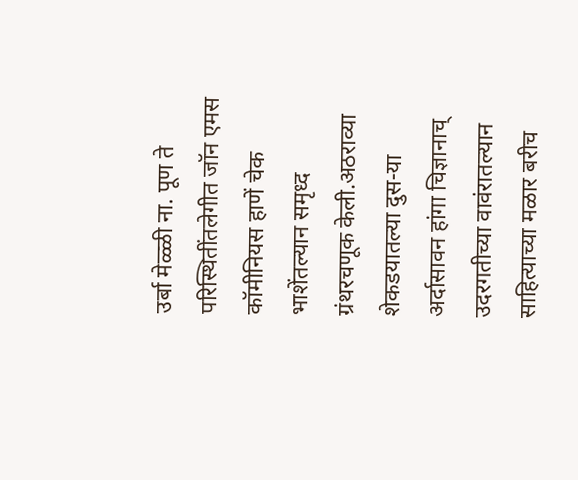उर्बा मेळ्ळी ना. पूण ते परिस्थितींतलेगीत जॉन एमस कॉमीनियस हाणें चेक भाशेंतल्यान समृध्द ग्रंथरचणूक केली.अठराव्या शेकडयातल्या दुस-या अर्दासावन हांगा चिज्ञानाच् उदरगतीच्या वावंरातल्यान साहित्याच्या मळार बरीच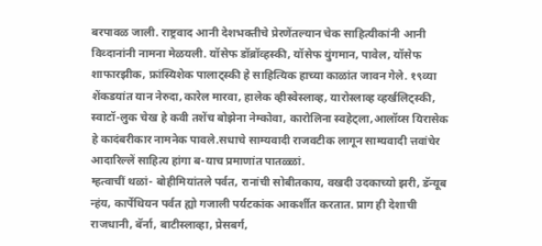बरपावळ जाली. राष्ट्रवाद आनी देशभक्तीचे प्रेरणेंतल्यान चेक साहित्यीकांनी आनी विव्दानांनी नामना मेळयली. यॉसेफ डॉब्रॉव्हस्की, यॉसेफ युंगमान, पावेल, यॉसेफ शाफारझीक, फ्रांस्यिशेक पालाट्स्की हे साहित्यिक हाच्या काळांत जावन गेले. १९व्या शेंकडयांत यान नेरुदा,कारेल मारवा, हालेक व्हीस्वेस्लाव्ह, यारोस्लाव्ह व्हर्खलिट्स्की, स्वाटॉ-लुक चेख हे कवी तशेंच बोझेना नेम्कोवा, कारोलिना स्वहेट्ला,आलॉय्स यिरासेक हे कादंबरीकार नामनेक पावले.सधाचे साम्यवादी राजवटीक लागून साम्यवादी त्तवांचेर आदारिल्लें साहित्य हांगा ब-याच प्रमाणांत पातळ्ळां.
म्हत्वाचीं थळां- बोहीमियांतले पर्वत, रानांची सोबीतकाय, वखदी उदकाच्यो झरी, डॅन्यूब न्हंय, कार्पेथियन पर्वत ह्यो गजाली पर्यटकांक आकर्शीत करतात. प्राग ही देशाची राजधानी, बॅर्ना, बाटीस्लाव्हा, प्रेसबर्ग,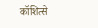कॉशित्से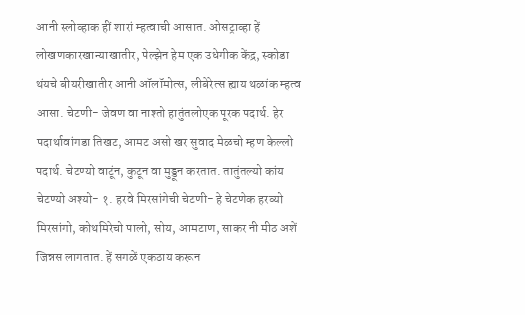आनी स्लोव्हाक हीं शारां म्हत्वाची आसात. ओसट्राव्हा हें लोखणकारखान्याखातीर, पेल्झेन हेम एक उधेगीक केंद्र, स्कोडा थंयचे बीयरीखातीर आनी ऑलॉमोत्स, लीबेरेत्स ह्याय थळांक म्हत्व आसा. चेटणी- जेवण वा नाश्तो हातुंतलोएक पूरक पदार्थ. हेर पदार्थावांगडा तिखट, आमट असो खर सुवाद मेळचो म्हण केल्लो पदार्थ. चेटण्यो वाटूंन, कुटून वा मुड्डून करतात. तातुंतल्यो कांय चेटण्यो अश्यो- १. हरवे मिरसांगेची चेटणी- हे चेटणेक हरव्यो मिरसांगो, कोथमिरेचो पालो, सोय, आमटाण, साकर नी मीठ अशें जिन्नस लागतात. हें सगळें एकठाय करून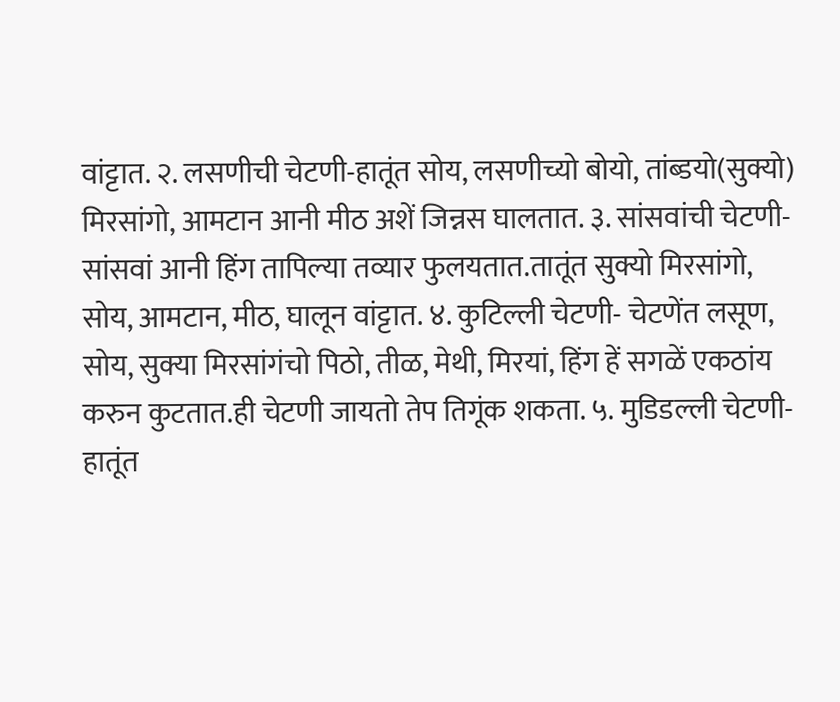वांट्टात. २. लसणीची चेटणी-हातूंत सोय, लसणीच्यो बोयो, तांब्डयो(सुक्यो) मिरसांगो, आमटान आनी मीठ अशें जिन्नस घालतात. ३. सांसवांची चेटणी- सांसवां आनी हिंग तापिल्या तव्यार फुलयतात.तातूंत सुक्यो मिरसांगो, सोय, आमटान, मीठ, घालून वांट्टात. ४. कुटिल्ली चेटणी- चेटणेंत लसूण, सोय, सुक्या मिरसांगंचो पिठो, तीळ, मेथी, मिरयां, हिंग हें सगळें एकठांय करुन कुटतात.ही चेटणी जायतो तेप तिगूंक शकता. ५. मुडिडल्ली चेटणी- हातूंत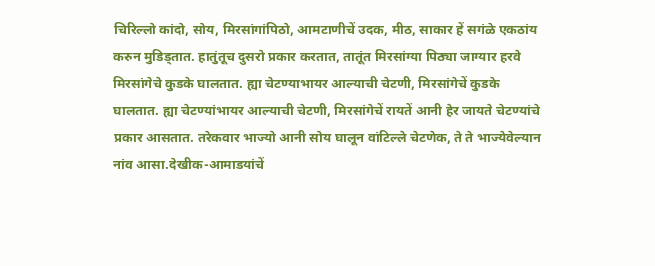चिरिल्लो कांदो, सोय, मिरसांगांपिठो, आमटाणीचें उदक, मीठ, साकार हें सगंळे एकठांय करुन मुडिड्तात. हातुंतूच दुसरो प्रकार करतात, तातूंत मिरसांग्या पिठ्या जाग्यार हरवे मिरसांगेचे कुडके घालतात. ह्या चेटण्याभायर आल्याची चेटणी, मिरसांगेचें कुडके घालतात. ह्या चेटण्यांभायर आल्याची चेटणी, मिरसांगेचें रायतें आनी हेर जायते चेटण्यांचे प्रकार आसतात. तरेकवार भाज्यो आनी सोय घालून वांटिल्ले चेटणेक, ते ते भाज्येवेल्यान नांव आसा.देखीक-आमाडयांचें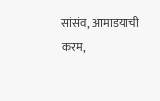सांसंव, आमाडयाची करम,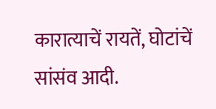कारात्याचें रायतें, घोटांचें सांसंव आदी.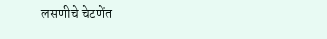लसणीचे चेटणेंत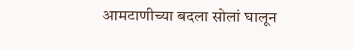आमटाणीच्या बदला सोलां घालून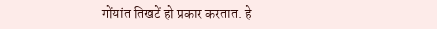गोंयांत तिखटें हो प्रकार करतात. हे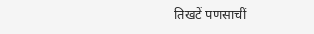तिखटें पणसाचीं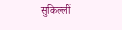सुकिल्लीं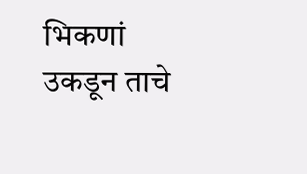भिकणां उकडून ताचे